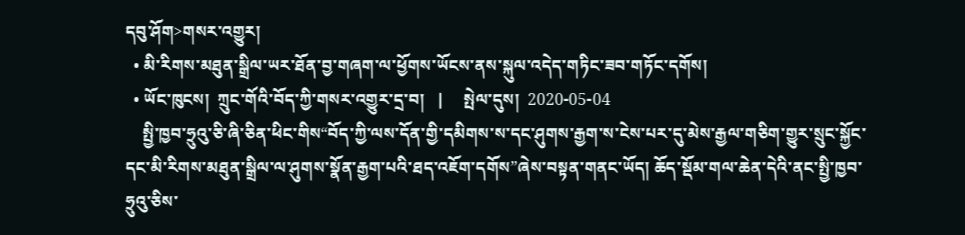དབུ་ཤོག>གསར་འགྱུར།
  • མི་རིགས་མཐུན་སྒྲིལ་ཡར་ཐོན་བྱ་གཞག་ལ་ཕྱོགས་ཡོངས་ནས་སྐུལ་འདེད་གཏིང་ཟབ་གཏོང་དགོས།
  • ཡོང་ཁུངས།  ཀྲུང་གོའི་བོད་ཀྱི་གསར་འགྱུར་དྲ་བ།   |     སྤེལ་དུས།  2020-05-04
    སྤྱི་ཁྱབ་ཧྲུའུ་ཅི་ཞི་ཅིན་ཕིང་གིས“བོད་ཀྱི་ལས་དོན་གྱི་དམིགས་ས་དང་ཤུགས་རྒྱག་ས་ངེས་པར་དུ་མེས་རྒྱལ་གཅིག་གྱུར་སྲུང་སྐྱོང་དང་མི་རིགས་མཐུན་སྒྲིལ་ལ་ཤུགས་སྣོན་རྒྱག་པའི་ཐད་འཇོག་དགོས”ཞེས་བསྟན་གནང་ཡོད། ཆོད་སྡོམ་གལ་ཆེན་དེའི་ནང་སྤྱི་ཁྱབ་ཧྲུའུ་ཅིས་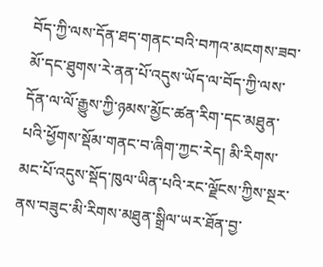བོད་ཀྱི་ལས་དོན་ཐད་གནང་བའི་བཀའ་མངགས་ཟབ་མོ་དང་ཐུགས་རེ་ནན་པོ་འདུས་ཡོད་ལ་བོད་ཀྱི་ལས་དོན་ལ་ལོ་རྒྱུས་ཀྱི་ཉམས་མྱོང་ཚན་རིག་དང་མཐུན་པའི་ཕྱོགས་སྡོམ་གནང་བ་ཞིག་ཀྱང་རེད། མི་རིགས་མང་པོ་འདུས་སྡོད་ཁུལ་ཡིན་པའི་རང་ལྗོངས་ཀྱིས་སྔར་ནས་བཟུང་མི་རིགས་མཐུན་སྒྲིལ་ཡར་ཐོན་བྱ་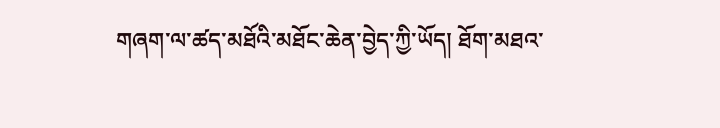གཞག་ལ་ཚད་མཐོའི་མཐོང་ཆེན་བྱེད་ཀྱི་ཡོད། ཐོག་མཐའ་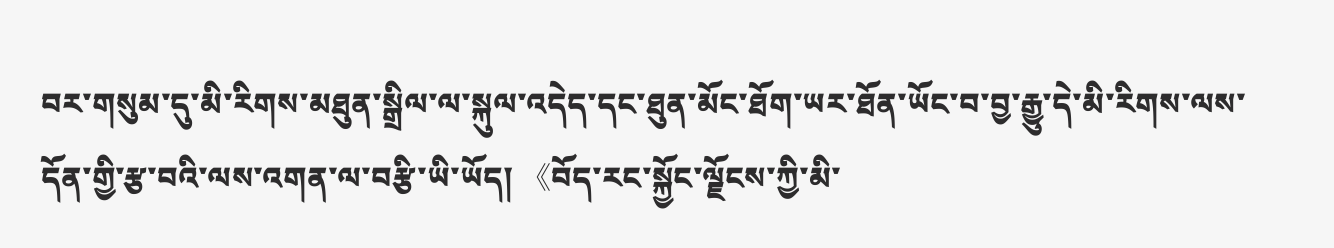བར་གསུམ་དུ་མི་རིགས་མཐུན་སྒྲིལ་ལ་སྐུལ་འདེད་དང་ཐུན་མོང་ཐོག་ཡར་ཐོན་ཡོང་བ་བྱ་རྒྱུ་དེ་མི་རིགས་ལས་དོན་གྱི་རྩ་བའི་ལས་འགན་ལ་བརྩི་ཡི་ཡོད། 《བོད་རང་སྐྱོང་ལྗོངས་ཀྱི་མི་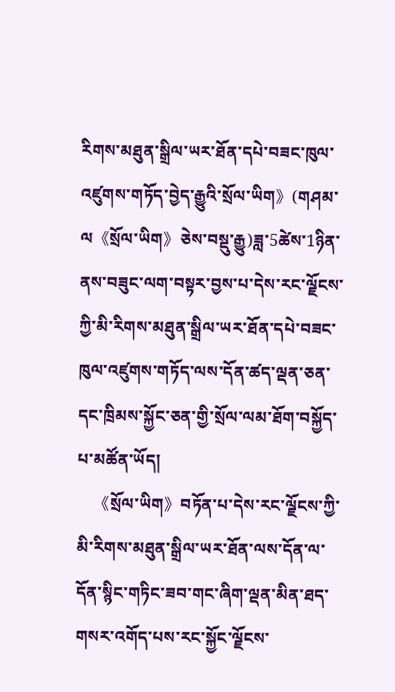རིགས་མཐུན་སྒྲིལ་ཡར་ཐོན་དཔེ་བཟང་ཁུལ་འཛུགས་གཏོད་བྱེད་རྒྱུའི་སྲོལ་ཡིག》(གཤམ་ལ《སྲོལ་ཡིག》ཅེས་བསྡུ་རྒྱུ)ཟླ་5ཚེས་1ཉིན་ནས་བཟུང་ལག་བསྟར་བྱས་པ་དེས་རང་ལྗོངས་ཀྱི་མི་རིགས་མཐུན་སྒྲིལ་ཡར་ཐོན་དཔེ་བཟང་ཁུལ་འཛུགས་གཏོད་ལས་དོན་ཚད་ལྡན་ཅན་དང་ཁྲིམས་སྐྱོང་ཅན་གྱི་སྲོལ་ལམ་ཐོག་བསྐྱོད་པ་མཚོན་ཡོད།
    《སྲོལ་ཡིག》བཏོན་པ་དེས་རང་ལྗོངས་ཀྱི་མི་རིགས་མཐུན་སྒྲིལ་ཡར་ཐོན་ལས་དོན་ལ་དོན་སྙིང་གཏིང་ཟབ་གང་ཞིག་ལྡན་མིན་ཐད་གསར་འགོད་པས་རང་སྐྱོང་ལྗོངས་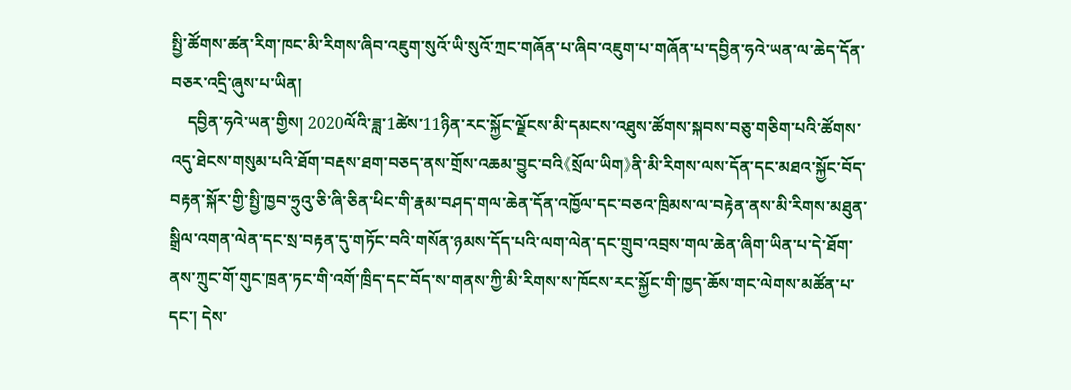སྤྱི་ཚོགས་ཚན་རིག་ཁང་མི་རིགས་ཞིབ་འཇུག་སུའོ་ཡི་སུའོ་ཀྲང་གཞོན་པ་ཞིབ་འཇུག་པ་གཞོན་པ་དབྱིན་ཧའེ་ཡན་ལ་ཆེད་དོན་བཅར་འདྲི་ཞུས་པ་ཡིན།
    དབྱིན་ཧའེ་ཡན་གྱིས། 2020ལོའི་ཟླ་1ཚེས་11ཉིན་རང་སྐྱོང་ལྗོངས་མི་དམངས་འཐུས་ཚོགས་སྐབས་བཅུ་གཅིག་པའི་ཚོགས་འདུ་ཐེངས་གསུམ་པའི་ཐོག་བརྡས་ཐག་བཅད་ནས་གྲོས་འཆམ་བྱུང་བའི《སྲོལ་ཡིག》ནི་མི་རིགས་ལས་དོན་དང་མཐའ་སྐྱོང་བོད་བརྟན་སྐོར་གྱི་སྤྱི་ཁྱབ་ཧྲུའུ་ཅི་ཞི་ཅིན་ཕིང་གི་རྣམ་བཤད་གལ་ཆེན་དོན་འཁྱོལ་དང་བཅའ་ཁྲིམས་ལ་བརྟེན་ནས་མི་རིགས་མཐུན་སྒྲིལ་འགན་ལེན་དང་སྲ་བརྟན་དུ་གཏོང་བའི་གསོན་ཉམས་དོད་པའི་ལག་ལེན་དང་གྲུབ་འབྲས་གལ་ཆེན་ཞིག་ཡིན་པ་དེ་ཐོག་ནས་ཀྲུང་གོ་གུང་ཁྲན་ཏང་གི་འགོ་ཁྲིད་དང་བོད་ས་གནས་ཀྱི་མི་རིགས་ས་ཁོངས་རང་སྐྱོང་གི་ཁྱད་ཆོས་གང་ལེགས་མཚོན་པ་དང་། དེས་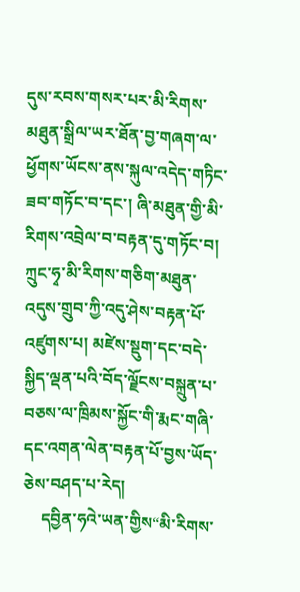དུས་རབས་གསར་པར་མི་རིགས་མཐུན་སྒྲིལ་ཡར་ཐོན་བྱ་གཞག་ལ་ཕྱོགས་ཡོངས་ནས་སྐུལ་འདེད་གཏིང་ཟབ་གཏོང་བ་དང་། ཞི་མཐུན་གྱི་མི་རིགས་འབྲེལ་བ་བརྟན་དུ་གཏོང་བ། ཀྲུང་ཧྭ་མི་རིགས་གཅིག་མཐུན་འདུས་གྲུབ་ཀྱི་འདུ་ཤེས་བརྟན་པོ་འཛུགས་པ། མཛེས་སྡུག་དང་བདེ་སྐྱིད་ལྡན་པའི་བོད་ལྗོངས་བསྐྲུན་པ་བཅས་ལ་ཁྲིམས་སྐྱོང་གི་རྨང་གཞི་དང་འགན་ལེན་བརྟན་པོ་བྱས་ཡོད་ཅེས་བཤད་པ་རེད།
    དབྱིན་ཧའེ་ཡན་གྱིས“མི་རིགས་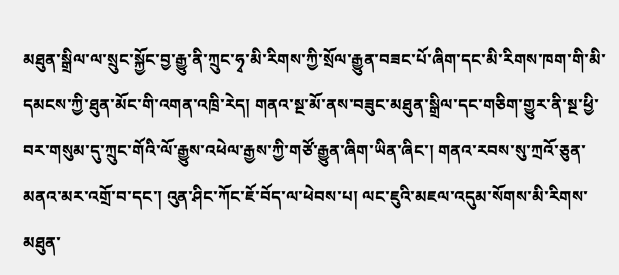མཐུན་སྒྲིལ་ལ་སྲུང་སྐྱོང་བྱ་རྒྱུ་ནི་ཀྲུང་ཧྭ་མི་རིགས་ཀྱི་སྲོལ་རྒྱུན་བཟང་པོ་ཞིག་དང་མི་རིགས་ཁག་གི་མི་དམངས་ཀྱི་ཐུན་མོང་གི་འགན་འཁྲི་རེད། གནའ་སྔ་མོ་ནས་བཟུང་མཐུན་སྒྲིལ་དང་གཅིག་གྱུར་ནི་སྔ་ཕྱི་བར་གསུམ་དུ་ཀྲུང་གོའི་ལོ་རྒྱུས་འཕེལ་རྒྱས་ཀྱི་གཙོ་རྒྱུན་ཞིག་ཡིན་ཞིང་། གནའ་རབས་སུ་ཀྲའོ་ཅུན་མནའ་མར་འགྲོ་བ་དང་། འུན་ཤིང་ཀོང་ཇོ་བོད་ལ་ཕེབས་པ། ལང་ཇུའི་མཇལ་འདུམ་སོགས་མི་རིགས་མཐུན་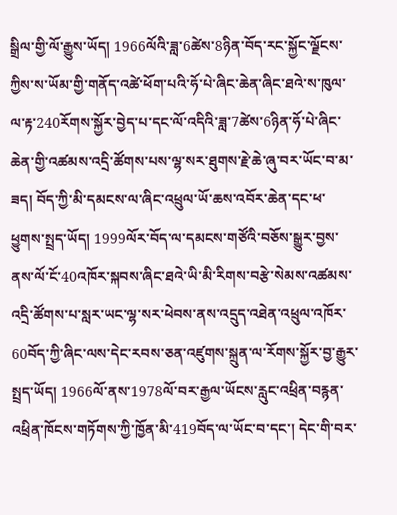སྒྲིལ་གྱི་ལོ་རྒྱུས་ཡོད། 1966ལོའི་ཟླ་6ཚེས་8ཉིན་བོད་རང་སྐྱོང་ལྗོངས་ཀྱིས་ས་ཡོམ་གྱི་གནོད་འཚེ་ཕོག་པའི་ཧོ་པེ་ཞིང་ཆེན་ཞིང་ཐའེ་ས་ཁུལ་ལ་རྟ་240རོགས་སྐྱོར་བྱེད་པ་དང་ལོ་འདིའི་ཟླ་7ཚེས་6ཉིན་ཧོ་པེ་ཞིང་ཆེན་གྱི་འཚམས་འདྲི་ཚོགས་པས་ལྷ་སར་ཐུགས་རྗེ་ཆེ་ཞུ་བར་ཡོང་བ་མ་ཟད། བོད་ཀྱི་མི་དམངས་ལ་ཞིང་འཕྲུལ་ཡོ་ཆས་འབོར་ཆེན་དང་ཕ་ཕྱུགས་སྤྲད་ཡོད། 1999ལོར་བོད་ལ་དམངས་གཙོའི་བཅོས་སྒྱུར་བྱས་ནས་ལོ་ངོ་40འཁོར་སྐབས་ཞིང་ཐའེ་ཡི་མི་རིགས་བརྩེ་སེམས་འཚམས་འདྲི་ཚོགས་པ་སླར་ཡང་ལྷ་སར་ཕེབས་ནས་འདྲུད་འཐེན་འཕྲུལ་འཁོར་60བོད་ཀྱི་ཞིང་ལས་དེང་རབས་ཅན་འཛུགས་སྐྲུན་ལ་རོགས་སྐྱོར་བྱ་རྒྱུར་སྤྲད་ཡོད། 1966ལོ་ནས་1978ལོ་བར་རྒྱལ་ཡོངས་རླུང་འཕྲིན་བརྙན་འཕྲིན་ཁོངས་གཏོགས་ཀྱི་ཁྱོན་མི་419བོད་ལ་ཡོང་བ་དང་། དེང་གི་བར་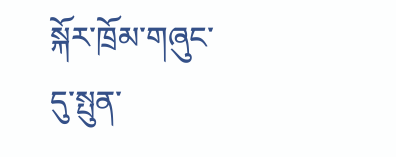སྐོར་ཁྲོམ་གཞུང་དུ་སྤུན་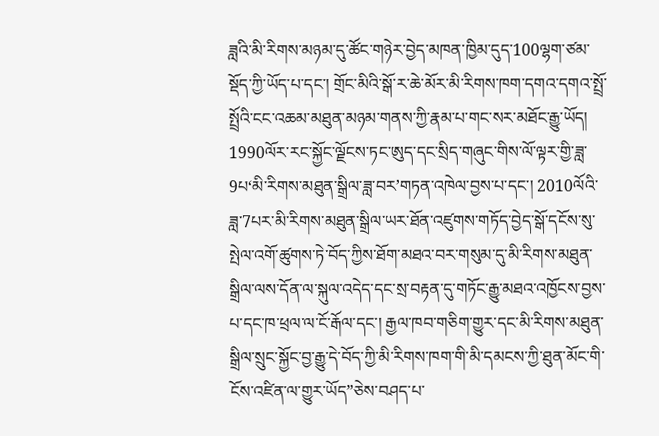ཟླའི་མི་རིགས་མཉམ་དུ་ཚོང་གཉེར་བྱེད་མཁན་ཁྱིམ་དུད་100ལྷག་ཙམ་སྡོད་ཀྱི་ཡོད་པ་དང་། གྲོང་མིའི་སྒོ་ར་ཆེ་མོར་མི་རིགས་ཁག་དགའ་དགའ་སྤྲོ་སྤྲོའི་ངང་འཆམ་མཐུན་མཉམ་གནས་ཀྱི་རྣམ་པ་གང་སར་མཐོང་རྒྱུ་ཡོད། 1990ལོར་རང་སྐྱོང་ལྗོངས་ཏང་ཨུད་དང་སྲིད་གཞུང་གིས་ལོ་ལྟར་གྱི་ཟླ་9པ‘མི་རིགས་མཐུན་སྒྲིལ་ཟླ་བར’གཏན་འཁེལ་བྱས་པ་དང་། 2010ལོའི་ཟླ་7པར་མི་རིགས་མཐུན་སྒྲིལ་ཡར་ཐོན་འཛུགས་གཏོད་བྱེད་སྒོ་དངོས་སུ་སྤེལ་འགོ་ཚུགས་ཏེ་བོད་ཀྱིས་ཐོག་མཐའ་བར་གསུམ་དུ་མི་རིགས་མཐུན་སྒྲིལ་ལས་དོན་ལ་སྐུལ་འདེད་དང་སྲ་བརྟན་དུ་གཏོང་རྒྱུ་མཐའ་འཁྱོངས་བྱས་པ་དང་ཁ་ཕྲལ་ལ་ངོ་རྒོལ་དང་། རྒྱལ་ཁབ་གཅིག་གྱུར་དང་མི་རིགས་མཐུན་སྒྲིལ་སྲུང་སྐྱོང་བྱ་རྒྱུ་དེ་བོད་ཀྱི་མི་རིགས་ཁག་གི་མི་དམངས་ཀྱི་ཐུན་མོང་གི་ངོས་འཛིན་ལ་གྱུར་ཡོད”ཅེས་བཤད་པ་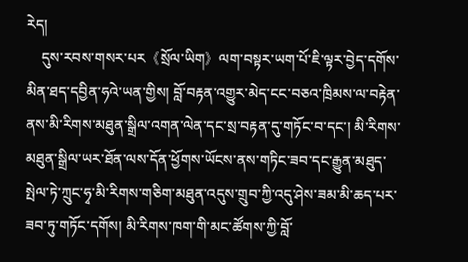རེད།
    དུས་རབས་གསར་པར《སྲོལ་ཡིག》ལག་བསྟར་ཡག་པོ་ཇི་ལྟར་བྱེད་དགོས་མིན་ཐད་དབྱིན་ཧའེ་ཡན་གྱིས། བློ་བརྟན་འགྱུར་མེད་ངང་བཅའ་ཁྲིམས་ལ་བརྟེན་ནས་མི་རིགས་མཐུན་སྒྲིལ་འགན་ལེན་དང་སྲ་བརྟན་དུ་གཏོང་བ་དང་། མི་རིགས་མཐུན་སྒྲིལ་ཡར་ཐོན་ལས་དོན་ཕྱོགས་ཡོངས་ནས་གཏིང་ཟབ་དང་རྒྱུན་མཐུད་སྤེལ་ཏེ་ཀྲུང་ཧྭ་མི་རིགས་གཅིག་མཐུན་འདུས་གྲུབ་ཀྱི་འདུ་ཤེས་ཟམ་མི་ཆད་པར་ཟབ་ཏུ་གཏོང་དགོས། མི་རིགས་ཁག་གི་མང་ཚོགས་ཀྱི་བློ་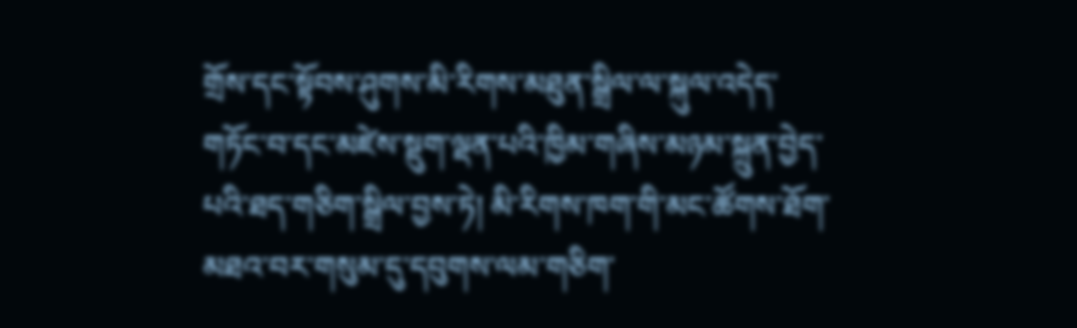གྲོས་དང་སྟོབས་ཤུགས་མི་རིགས་མཐུན་སྒྲིལ་ལ་སྐུལ་འདེད་གཏོང་བ་དང་མཛེས་སྡུག་ལྡན་པའི་ཁྱིམ་གཞིས་མཉམ་སྐྲུན་བྱེད་པའི་ཐད་གཅིག་སྒྲིལ་བྱས་ཏེ། མི་རིགས་ཁག་གི་མང་ཚོགས་ཐོག་མཐའ་བར་གསུམ་དུ་དབུགས་ལམ་གཅིག་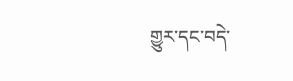གྱུར་དང་བདེ་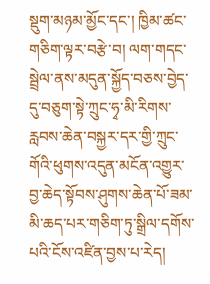སྡུག་མཉམ་མྱོང་དང་། ཁྱིམ་ཚང་གཅིག་ལྟར་བརྩེ་བ། ལག་གདང་སྦྲེལ་ནས་མདུན་སྐྱོད་བཅས་བྱེད་དུ་བཅུག་སྟེ་ཀྲུང་ཧྭ་མི་རིགས་རླབས་ཆེན་བསྐྱར་དར་གྱི་ཀྲུང་གོའི་ཕུགས་འདུན་མངོན་འགྱུར་བྱ་ཆེད་སྟོབས་ཤུགས་ཆེན་པོ་ཟམ་མི་ཆད་པར་གཅིག་ཏུ་སྒྲིལ་དགོས་པའི་ངོས་འཛིན་བྱས་པ་རེད།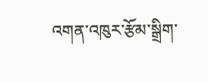འགན་འཁུར་རྩོམ་སྒྲིག་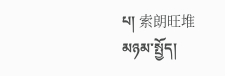པ། 索朗旺堆
མཉམ་སྤྱོད།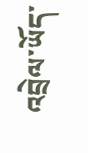འབྲེལ་ཡོད་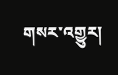གསར་འགྱུར།